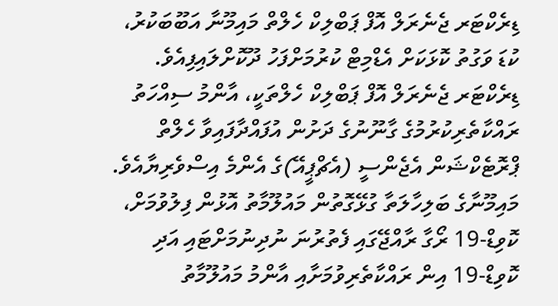ޑިރެކްޓަރ ޖެނެރަލް އޮފް ޕަބްލިކް ހެލްތް މައިމޫނާ އަބޫބަކުރު، ކުޑަ ވަގުތު ކޮޅަކަށް އެޑްމިޓް ކުރުމަށްފަހު ދޫކޮށްލައިފިއެވެ.
ޑިރެކްޓަރ ޖެނެރަލް އޮފް ޕަބްލިކް ހެލްތަކީ، އާންމު ސިއްހަތު ރައްކާތެރިކުރުމުގެ ގާނޫނުގެ ދަށުން އުފައްދާފައިވާ ހެލްތް ޕްރޮޓެކްޝަން އެޖެންސީ (އެޗްޕީއޭ)ގެ އެންމެ އިސްވެރިޔާއެވެ.
މައިމޫނާގެ ބަލިހާލަތާ ގުޅޭގޮތުން މައުލޫމާތު އޮޅުން ފިލުވުމަށް، ކޮވިޑް-19 ރޯގާ ރާއްޖޭގައި ފެތުރުނަ ނުދިނުމަށްޓައި އަދި ކޮވިޑް-19 އިން ރައްކާތެރިވުމަށާއި އާންމު މައުލޫމާތު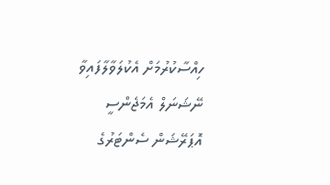ހިއްސާކުރުމަށް އެކުލަވާލާފައިވާ ނޭޝަނަލް އެމަޖެންސީ އޮޕަރޭޝަން ސެންޓަރުގެ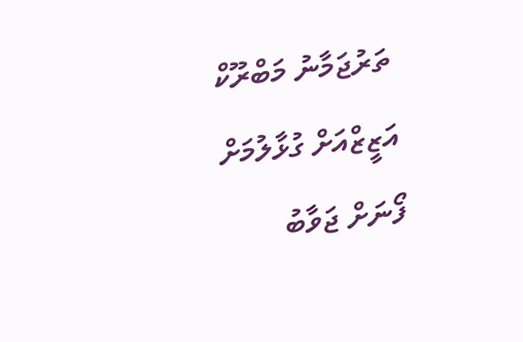ތަރުޖަމާނު މަބްރޫކް އަޒީޒްއަށް ގުޅާލުމަށް ފޯނަށް ޖަވާބު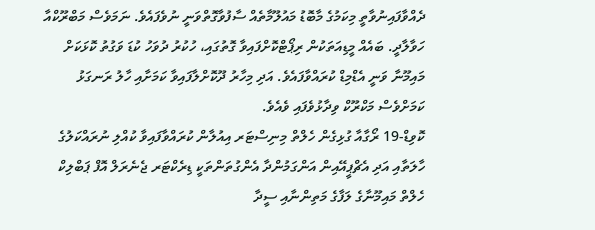ދެއްވާފައިނުވާތީ މިކަމުގެ މާބޮޑު މައުލޫމާތެއް ސާފުވާގޮތްވަނީ ނުވެފައެވެ. ނަމަވެސް މަބްރޫކްއާ ހަވާލާދީ. ބައެއް މީޑިއަތަކުން ރިޕޯޓްކޮށްފައިވާ ގޮތުގައި، ހުކުރު ދުވަހު ކުޑަ ވަގުތު ކޮޅަކަށް މައިމޫނާ ވަނީ އެޑްމިޑް ކުރައްވާފައެވެ. އަދި މިހާރު ދޫކޮށްލާފައިވާ ކަމަށާއި ހާލު ރަނގަޅު ކަމަށްވެސް މަކްރޫކް ވިދާޅުވެފައި ވެއެވެ.
ކޮވިޑް-19 ރޯގާއާ ގުޅިގެން ހެލްތް މިނިސްޓަރ އިއުލާން ކުރައްވާފައިވާ ކުއްލި ނުރައްކަލުގެ ހާލަތާއި އަދި އެޗްޕީއޭއިން އަންގަމުންދާ އެންގުތަންތަކީ ޑިރެކްޓަރ ޖެނެރަލް އޮފް ޕަބްލިކް ހެލްތް މައިމޫނާގެ ލަފާގެ މަތިންނާއި ސީދާ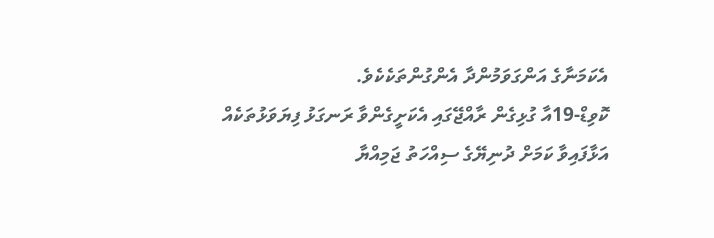އެކަމަނާގެ އަންގަވަމުންދާ އެންގުންތަކެކެވެ.
ކޮވިޑް-19އާ ގުޅިގެން ރާއްޖޭގައި އެކަށީގެންވާ ރަނގަޅު ފިޔަވަޅުތަކެއް އަޅާފައިވާ ކަމަށް ދުނިޔޭގެ ސިއްހަތު ޖަމިއްޔާ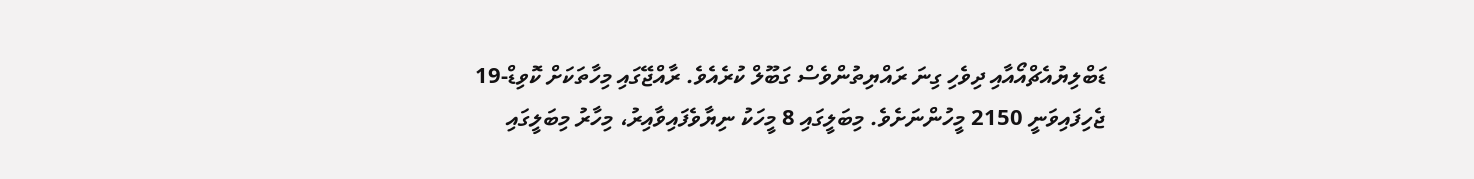ޑަބްލިޔުއެޗްއޯއާއި ދިވެހި ގިނަ ރައްޔިތުންވެސް ގަބޫލް ކުރެއެވެ. ރާއްޖޭގައި މިހާތަކަށް ކޮވިޑް-19 ޖެހިފައިވަނީ 2150 މީހުންނަށެވެ. މިބަލީގައި 8 މީހަކު ނިޔާވެފައިވާއިރު، މިހާރު މިބަލީގައި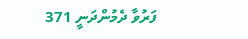ފަރުވާ ދެމުންދަނީ 371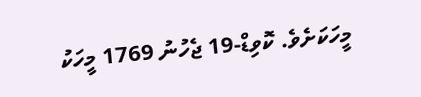މީހަކަށެވެ. ކޮވިޑް-19 ޖެހުނު 1769 މީހަކު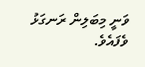ވަނީ މިބަލިން ރަނގަޅު ވެފައެވެ.